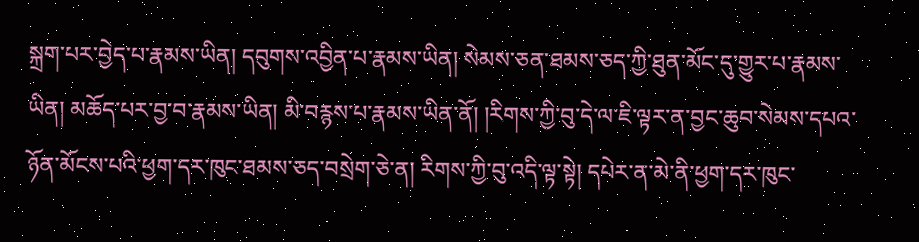སྐྲག་པར་བྱེད་པ་རྣམས་ཡིན། དབུགས་འབྱིན་པ་རྣམས་ཡིན། སེམས་ཅན་ཐམས་ཅད་ཀྱི་ཐུན་མོང་དུ་གྱུར་པ་རྣམས་ཡིན། མཆོད་པར་བྱ་བ་རྣམས་ཡིན། མི་བརྙས་པ་རྣམས་ཡིན་ནོ། །རིགས་ཀྱི་བུ་དེ་ལ་ཇི་ལྟར་ན་བྱང་ཆུབ་སེམས་དཔའ་ཉོན་མོངས་པའི་ཕྱག་དར་ཁུང་ཐམས་ཅད་བསྲེག་ཅེ་ན། རིགས་ཀྱི་བུ་འདི་ལྟ་སྟེ། དཔེར་ན་མེ་ནི་ཕྱག་དར་ཁུང་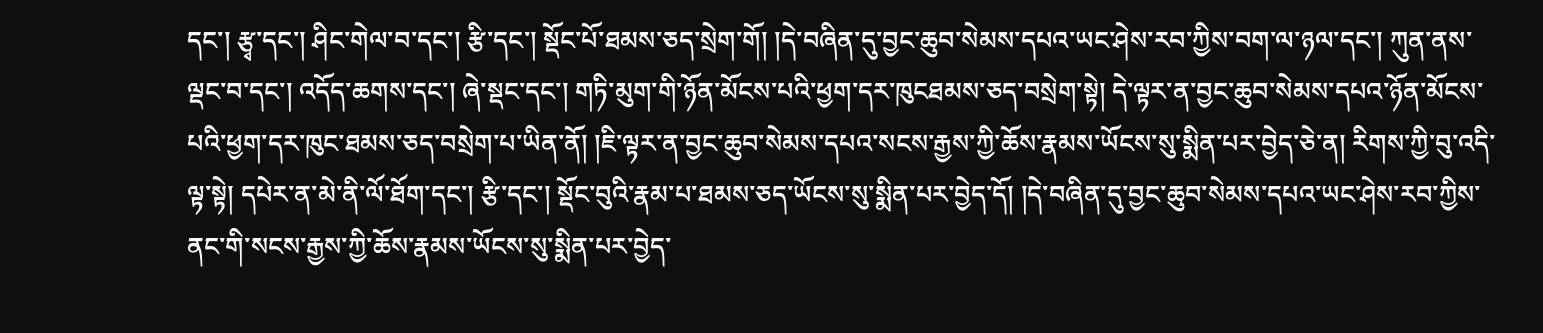དང་། རྩྭ་དང་། ཤིང་གེལ་བ་དང་། རྩི་དང་། སྡོང་པོ་ཐམས་ཅད་སྲེག་གོ། །དེ་བཞིན་དུ་བྱང་ཆུབ་སེམས་དཔའ་ཡང་ཤེས་རབ་ཀྱིས་བག་ལ་ཉལ་དང་། ཀུན་ནས་ལྡང་བ་དང་། འདོད་ཆགས་དང་། ཞེ་སྡང་དང་། གཏི་མུག་གི་ཉོན་མོངས་པའི་ཕྱག་དར་ཁུངཐམས་ཅད་བསྲེག་སྟེ། དེ་ལྟར་ན་བྱང་ཆུབ་སེམས་དཔའ་ཉོན་མོངས་པའི་ཕྱག་དར་ཁུང་ཐམས་ཅད་བསྲེག་པ་ཡིན་ནོ། །ཇི་ལྟར་ན་བྱང་ཆུབ་སེམས་དཔའ་སངས་རྒྱས་ཀྱི་ཆོས་རྣམས་ཡོངས་སུ་སྨིན་པར་བྱེད་ཅེ་ན། རིགས་ཀྱི་བུ་འདི་ལྟ་སྟེ། དཔེར་ན་མེ་ནི་ལོ་ཐོག་དང་། རྩི་དང་། སྡོང་བུའི་རྣམ་པ་ཐམས་ཅད་ཡོངས་སུ་སྨིན་པར་བྱེད་དོ། །དེ་བཞིན་དུ་བྱང་ཆུབ་སེམས་དཔའ་ཡང་ཤེས་རབ་ཀྱིས་ནང་གི་སངས་རྒྱས་ཀྱི་ཆོས་རྣམས་ཡོངས་སུ་སྨིན་པར་བྱེད་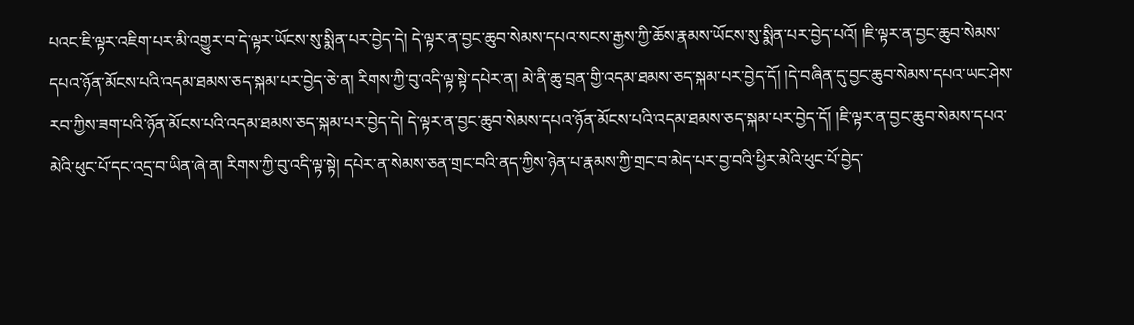པའང་ཇི་ལྟར་འཇིག་པར་མི་འགྱུར་བ་དེ་ལྟར་ཡོངས་སུ་སྨིན་པར་བྱེད་དེ། དེ་ལྟར་ན་བྱང་ཆུབ་སེམས་དཔའ་སངས་རྒྱས་ཀྱི་ཆོས་རྣམས་ཡོངས་སུ་སྨིན་པར་བྱེད་པའོ། །ཇི་ལྟར་ན་བྱང་ཆུབ་སེམས་དཔའ་ཉོན་མོངས་པའི་འདམ་ཐམས་ཅད་སྐམ་པར་བྱེད་ཅེ་ན། རིགས་ཀྱི་བུ་འདི་ལྟ་སྟེ་དཔེར་ན། མེ་ནི་ཆུ་བྲན་གྱི་འདམ་ཐམས་ཅད་སྐམ་པར་བྱེད་དོ། །དེ་བཞིན་དུ་བྱང་ཆུབ་སེམས་དཔའ་ཡང་ཤེས་རབ་ཀྱིས་ཟག་པའི་ཉོན་མོངས་པའི་འདམ་ཐམས་ཅད་སྐམ་པར་བྱེད་དེ། དེ་ལྟར་ན་བྱང་ཆུབ་སེམས་དཔའ་ཉོན་མོངས་པའི་འདམ་ཐམས་ཅད་སྐམ་པར་བྱེད་དོ། །ཇི་ལྟར་ན་བྱང་ཆུབ་སེམས་དཔའ་མེའི་ཕུང་པོ་དང་འདྲ་བ་ཡིན་ཞེ་ན། རིགས་ཀྱི་བུ་འདི་ལྟ་སྟེ། དཔེར་ན་སེམས་ཅན་གྲང་བའི་ནད་ཀྱིས་ཉེན་པ་རྣམས་ཀྱི་གྲང་བ་མེད་པར་བྱ་བའི་ཕྱིར་མེའི་ཕུང་པོ་བྱེད་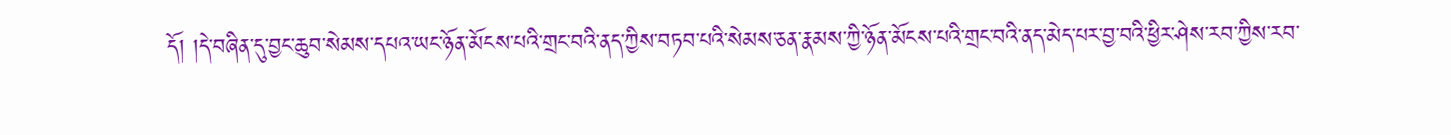དོ། །དེ་བཞིན་དུ་བྱང་ཆུབ་སེམས་དཔའ་ཡང་ཉོན་མོངས་པའི་གྲང་བའི་ནད་ཀྱིས་བཏབ་པའི་སེམས་ཅན་རྣམས་ཀྱི་ཉོན་མོངས་པའི་གྲང་བའི་ནད་མེད་པར་བྱ་བའི་ཕྱིར་ཤེས་རབ་ཀྱིས་རབ་